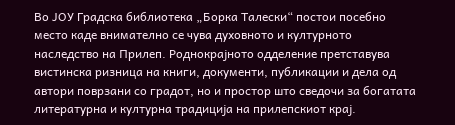Во ЈОУ Градска библиотека „Борка Талески“ постои посебно место каде внимателно се чува духовното и културното наследство на Прилеп. Роднокрајното одделение претставува вистинска ризница на книги, документи, публикации и дела од автори поврзани со градот, но и простор што сведочи за богатата литературна и културна традиција на прилепскиот крај.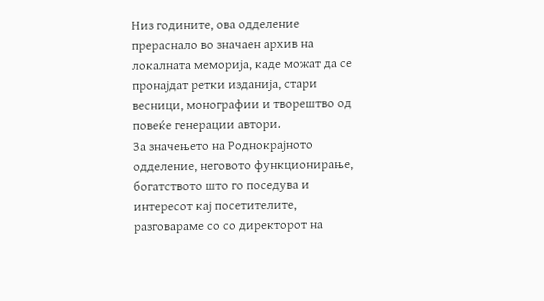Низ годините, ова одделение прераснало во значаен архив на локалната меморија, каде можат да се пронајдат ретки изданија, стари весници, монографии и творештво од повеќе генерации автори.
За значењето на Роднокрајното одделение, неговото функционирање, богатството што го поседува и интересот кај посетителите, разговараме со со директорот нa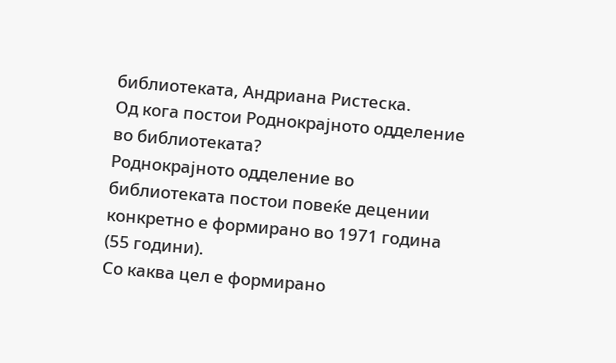библиотеката, Андриана Ристеска.
Од кога постои Роднокрајното одделение во библиотеката?
Роднокрајното одделение во библиотеката постои повеќе децении конкретно е формирано во 1971 година (55 години).
Со каква цел е формирано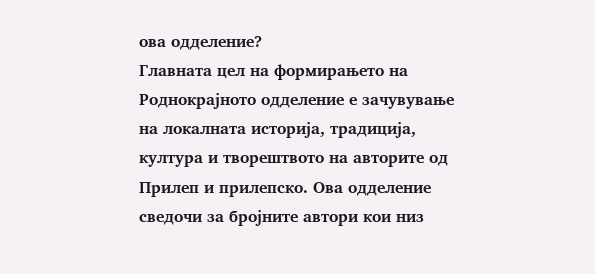ова одделение?
Главната цел на формирањето на Роднокрајното одделение е зачувување на локалната историја, традиција, култура и творештвото на авторите од Прилеп и прилепско. Ова одделение сведочи за бројните автори кои низ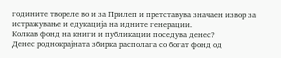годините твореле во и за Прилеп и претставува значаен извор за истражување и едукација на идните генерации.
Колкав фонд на книги и публикации поседува денес?
Денес роднокрајната збирка располага со богат фонд од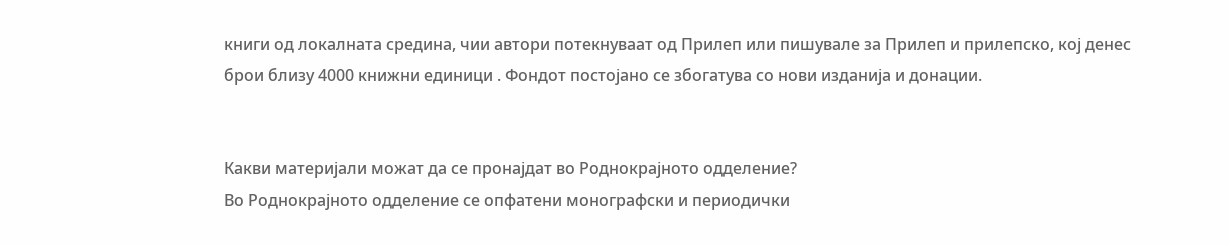книги од локалната средина, чии автори потекнуваат од Прилеп или пишувале за Прилеп и прилепско, кој денес брои близу 4000 книжни единици . Фондот постојано се збогатува со нови изданија и донации.


Какви материјали можат да се пронајдат во Роднокрајното одделение?
Во Роднокрајното одделение се опфатени монографски и периодички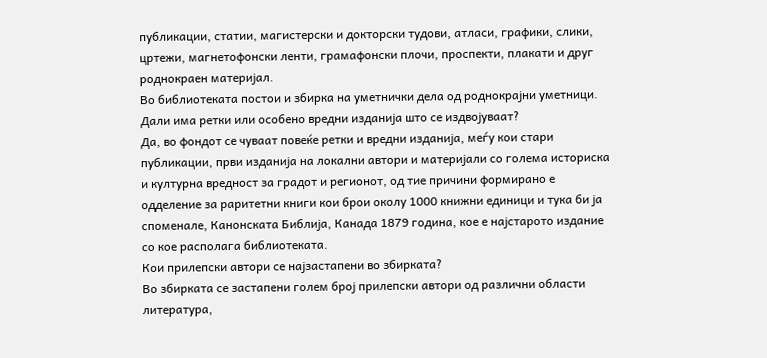публикации, статии, магистерски и докторски тудови, атласи, графики, слики, цртежи, магнетофонски ленти, грамафонски плочи, проспекти, плакати и друг роднокраен материјал.
Во библиотеката постои и збирка на уметнички дела од роднокрајни уметници.
Дали има ретки или особено вредни изданија што се издвојуваат?
Да, во фондот се чуваат повеќе ретки и вредни изданија, меѓу кои стари публикации, први изданија на локални автори и материјали со голема историска и културна вредност за градот и регионот, од тие причини формирано е одделение за раритетни книги кои брои околу 1000 книжни единици и тука би ја споменале, Канонската Библија, Канада 1879 година, кое е најстарото издание со кое располага библиотеката.
Кои прилепски автори се најзастапени во збирката?
Во збирката се застапени голем број прилепски автори од различни области литература,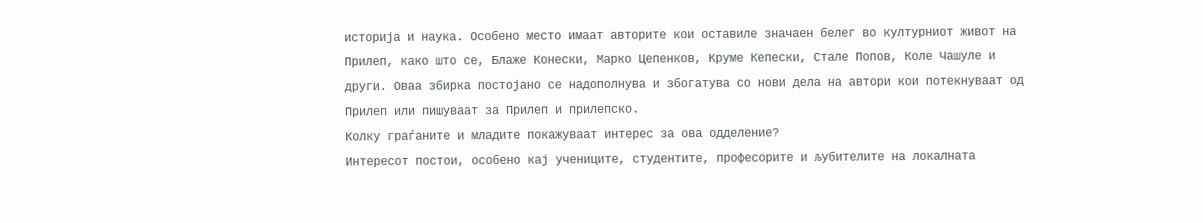историја и наука. Особено место имаат авторите кои оставиле значаен белег во културниот живот на Прилеп, како што се, Блаже Конески, Марко Цепенков, Круме Кепески, Стале Попов, Коле Чашуле и други. Оваа збирка постојано се надополнува и збогатува со нови дела на автори кои потекнуваат од Прилеп или пишуваат за Прилеп и прилепско.
Колку граѓаните и младите покажуваат интерес за ова одделение?
Интересот постои, особено кај учениците, студентите, професорите и љубителите на локалната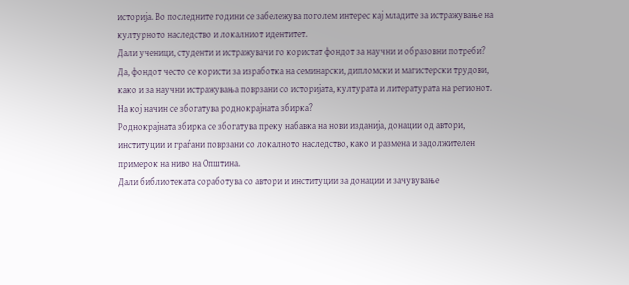историја. Во последните години се забележува поголем интерес кај младите за истражување на културното наследство и локалниот идентитет.
Дали ученици, студенти и истражувачи го користат фондот за научни и образовни потреби?
Да, фондот често се користи за изработка на семинарски, дипломски и магистерски трудови, како и за научни истражувања поврзани со историјата, културата и литературата на регионот.
На кој начин се збогатува роднокрајната збирка?
Роднокрајната збирка се збогатува преку набавка на нови изданија, донации од автори, институции и граѓани поврзани со локалното наследство, како и размена и задолжителен примерок на ниво на Општина.
Дали библиотеката соработува со автори и институции за донации и зачувување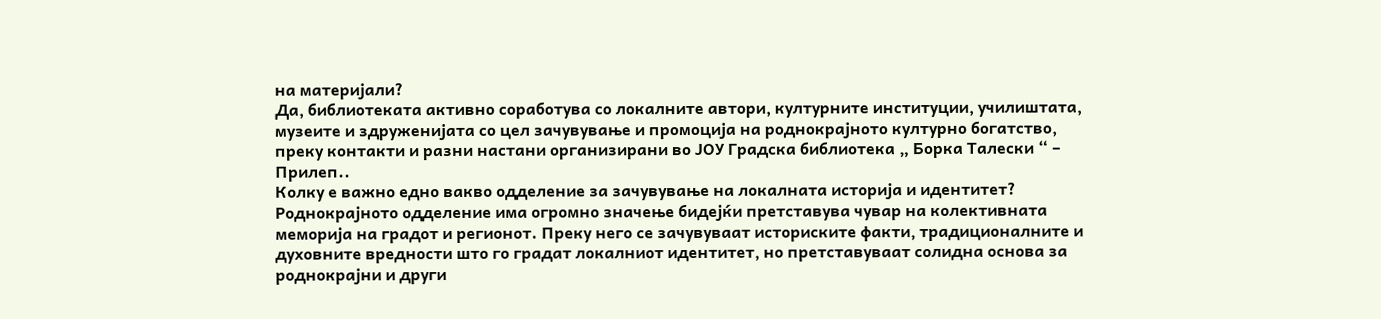на материјали?
Да, библиотеката активно соработува со локалните автори, културните институции, училиштата, музеите и здруженијата со цел зачувување и промоција на роднокрајното културно богатство, преку контакти и разни настани организирани во ЈОУ Градска библиотека „ Борка Талески “ – Прилеп..
Колку е важно едно вакво одделение за зачувување на локалната историја и идентитет?
Роднокрајното одделение има огромно значење бидејќи претставува чувар на колективната меморија на градот и регионот. Преку него се зачувуваат историските факти, традиционалните и духовните вредности што го градат локалниот идентитет, но претставуваат солидна основа за роднокрајни и други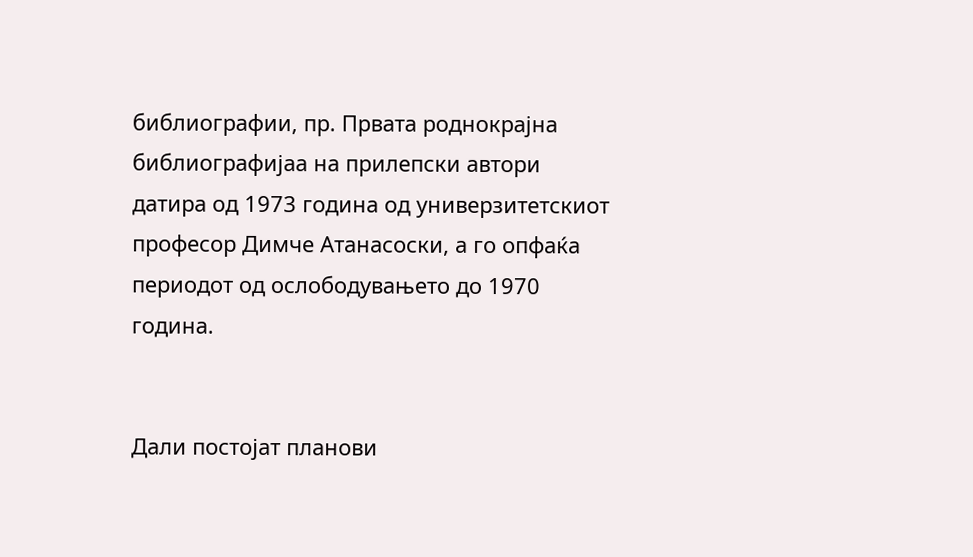библиографии, пр. Првата роднокрајна библиографијаа на прилепски автори датира од 1973 година од универзитетскиот професор Димче Атанасоски, а го опфаќа периодот од ослободувањето до 1970 година.


Дали постојат планови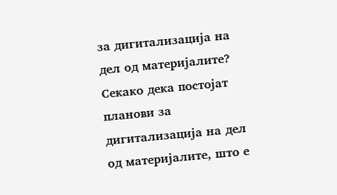за дигитализација на дел од материјалите?
Секако дека постојат планови за дигитализација на дел од материјалите, што е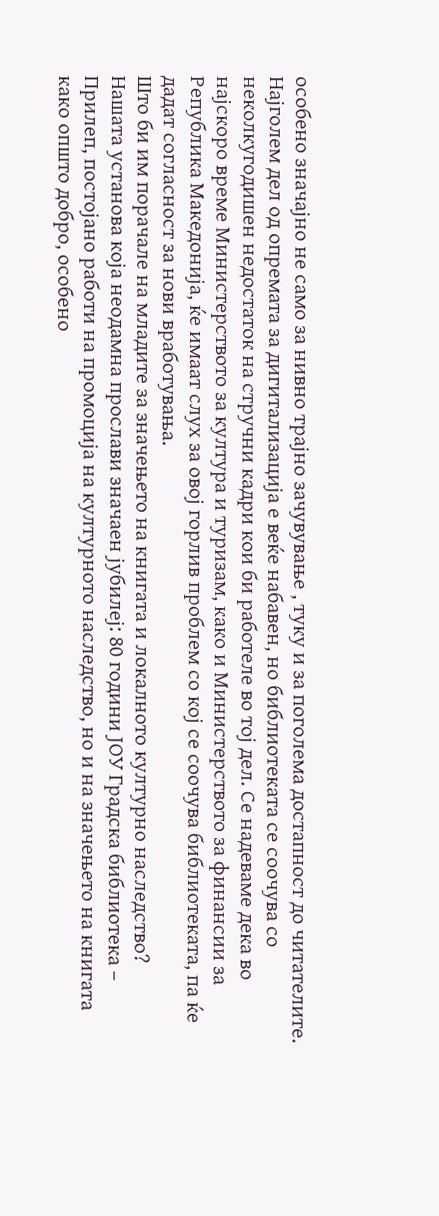особено значајно не само за нивно трајно зачувување , туку и за поголема достапност до читателите. Најголем дел од опремата за дигитализација е веќе набавен, но библиотеката се соочува со неколкугодишен недостаток на стручни кадри кои би работеле во тој дел. Се надеваме дека во најскоро време Министерството за култура и туризам, како и Министерството за финансии за Република Македонија, ќе имаат слух за овој горлив проблем со кој се соочува библиотеката, па ќе дадат согласност за нови вработувања.
Што би им порачале на младите за значењето на книгата и локалното културно наследство?
Нашата установа која неодамна прослави значаен јубилеј: 80 години ЈОУ Градска библиотека – Прилеп, постојано работи на промоција на културното наследство, но и на значењето на книгата како општо добро, особено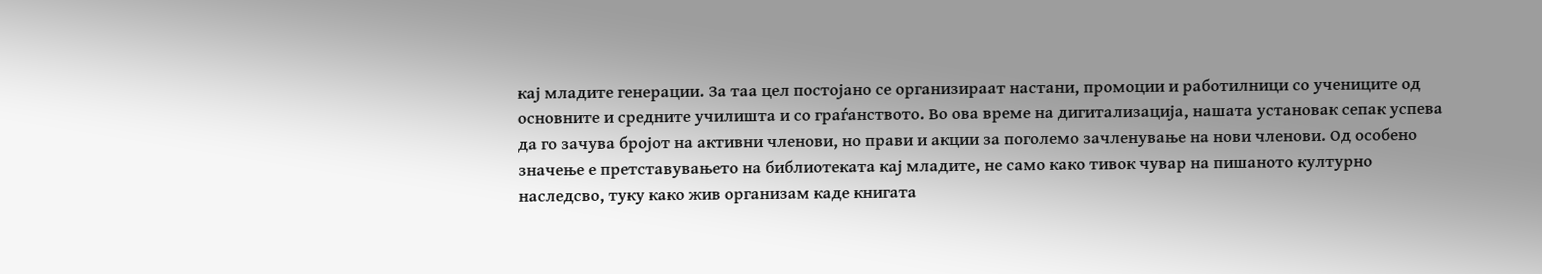кај младите генерации. За таа цел постојано се организираат настани, промоции и работилници со учениците од основните и средните училишта и со граѓанството. Во ова време на дигитализација, нашата установак сепак успева да го зачува бројот на активни членови, но прави и акции за поголемо зачленување на нови членови. Од особено значење е претставувањето на библиотеката кај младите, не само како тивок чувар на пишаното културно наследсво, туку како жив организам каде книгата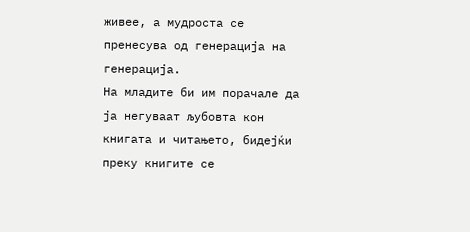живее, а мудроста се пренесува од генерација на генерација.
На младите би им порачале да ја негуваат љубовта кон книгата и читањето, бидејќи преку книгите се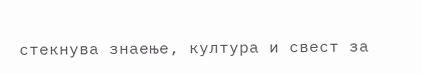стекнува знаење, култура и свест за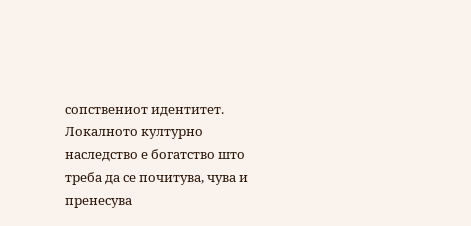сопствениот идентитет. Локалното културно наследство е богатство што треба да се почитува, чува и пренесува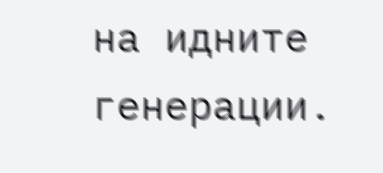на идните генерации.